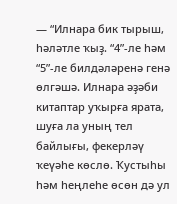— “Илнара бик тырыш, һәләтле ҡыҙ. “4”-ле һәм “5”-ле билдәләренә генә өлгәшә. Илнара әҙәби китаптар уҡырға ярата, шуға ла уның тел байлығы, фекерләү ҡеүәһе көслө. Ҡустыһы һәм һеңлеһе өсөн дә ул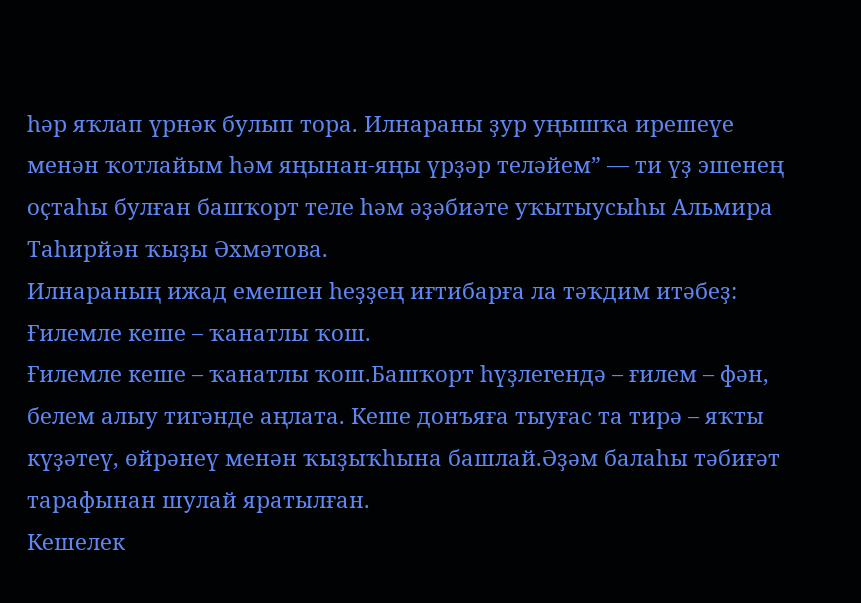һәр яҡлап үрнәк булып тора. Илнараны ҙур уңышҡа ирешеүе менән ҡотлайым һәм яңынан-яңы үрҙәр теләйем” — ти үҙ эшенең оҫтаһы булған башҡорт теле һәм әҙәбиәте уҡытыусыһы Альмира Таһирйән ҡыҙы Әхмәтова.
Илнараның ижад емешен һеҙҙең иғтибарға ла тәҡдим итәбеҙ:
Ғилемле кеше – ҡанатлы ҡош.
Ғилемле кеше – ҡанатлы ҡош.Башҡорт һүҙлегендә – ғилем – фән, белем алыу тигәнде аңлата. Кеше донъяға тыуғас та тирә – яҡты күҙәтеү, өйрәнеү менән ҡыҙыҡһына башлай.Әҙәм балаһы тәбиғәт тарафынан шулай яратылған.
Кешелек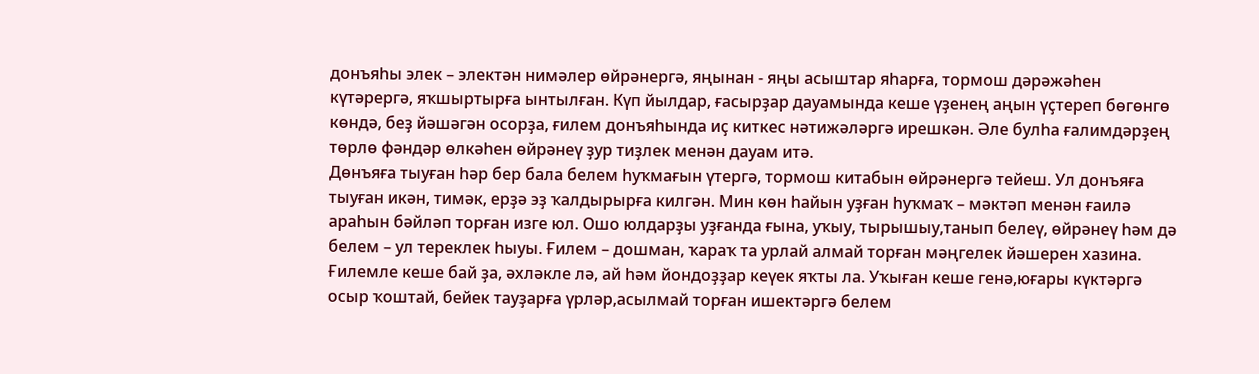донъяһы элек – электән нимәлер өйрәнергә, яңынан - яңы асыштар яһарға, тормош дәрәжәһен күтәрергә, яҡшыртырға ынтылған. Күп йылдар, ғасырҙар дауамында кеше үҙенең аңын үҫтереп бөгөнгө көндә, беҙ йәшәгән осорҙа, ғилем донъяһында иҫ киткес нәтижәләргә ирешкән. Әле булһа ғалимдәрҙең төрлө фәндәр өлкәһен өйрәнеү ҙур тиҙлек менән дауам итә.
Дөнъяға тыуған һәр бер бала белем һуҡмағын үтергә, тормош китабын өйрәнергә тейеш. Ул донъяға тыуған икән, тимәк, ерҙә эҙ ҡалдырырға килгән. Мин көн һайын уҙған һуҡмаҡ – мәктәп менән ғаилә араһын бәйләп торған изге юл. Ошо юлдарҙы уҙғанда ғына, уҡыу, тырышыу,танып белеү, өйрәнеү һәм дә белем – ул тереклек һыуы. Ғилем – дошман, ҡараҡ та урлай алмай торған мәңгелек йәшерен хазина. Ғилемле кеше бай ҙа, әхләкле лә, ай һәм йондоҙҙар кеүек яҡты ла. Уҡыған кеше генә,юғары күктәргә осыр ҡоштай, бейек тауҙарға үрләр,асылмай торған ишектәргә белем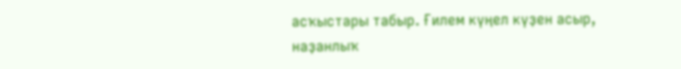асҡыстары табыр. Ғилем күңел күҙен асыр, наҙанлыҡ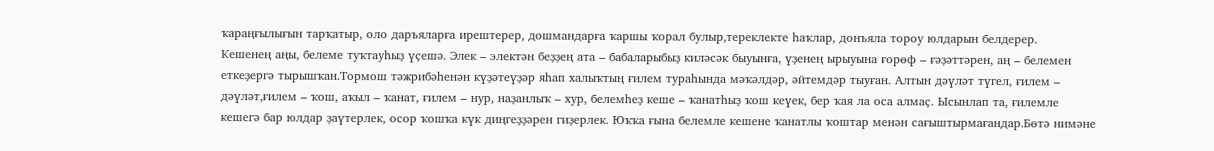ҡараңғылығын тарҡатыр, оло даръяларға ирештерер, дошмандарға ҡаршы ҡорал булыр,тереклекте һаҡлар, донъяла тороу юлдарын белдерер.
Кешенең аңы, белеме туҡтауһыҙ үҫешә. Элек – электән беҙҙең ата – бабаларыбыҙ киләсәк быуынға, үҙенең ырыуына ғорөф – ғәҙәттәрен, аң – белемен еткеҙергә тырышҡан.Тормош тәжрибәһенән күҙәтеүҙәр яһап халыҡтың ғилем тураһында мәҡәлдәр, әйтемдәр тыуған. Алтын дәүләт түгел, ғилем – дәүләт,ғилем – ҡош, аҡыл – ҡанат, ғилем – нур, наҙанлыҡ – хур, белемһеҙ кеше – ҡанатһыҙ ҡош кеүек, бер ҡая ла оса алмаҫ. Ысынлап та, ғилемле кешегә бар юлдар ҙаүтерлек, осор ҡошҡа күк диңгеҙҙәрен гиҙерлек. Юҡҡа ғына белемле кешене ҡанатлы ҡоштар менән сағыштырмағандар.Бөтә нимәне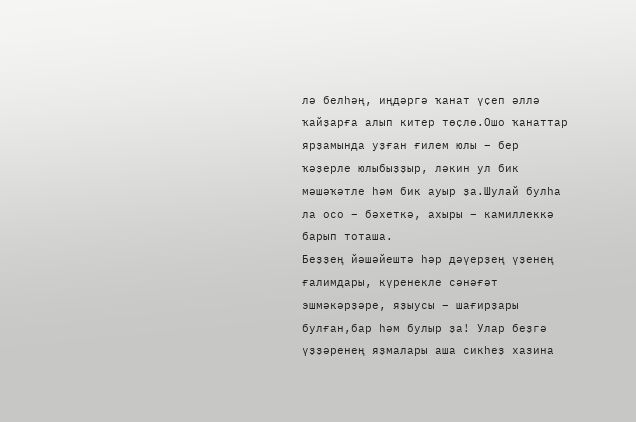лә белһәң, иңдәргә ҡанат үҫеп әллә ҡайҙарға алып китер төҫлө.Ошо ҡанаттар ярҙамында уҙған ғилем юлы – бер ҡәҙерле юлыбыҙҙыр, ләкин ул бик мәшәҡәтле һәм бик ауыр ҙа.Шулай булһа ла осо – бәхеткә, ахыры – камиллеккә барып тоташа.
Беҙҙең йәшәйештә һәр дәүерҙең үҙенең ғалимдары, күренекле сәнәғәт эшмәкәрҙәре, яҙыусы – шағирҙары булған,бар һәм булыр ҙа! Улар беҙгә үҙҙәренең яҙмалары аша сикһеҙ хазина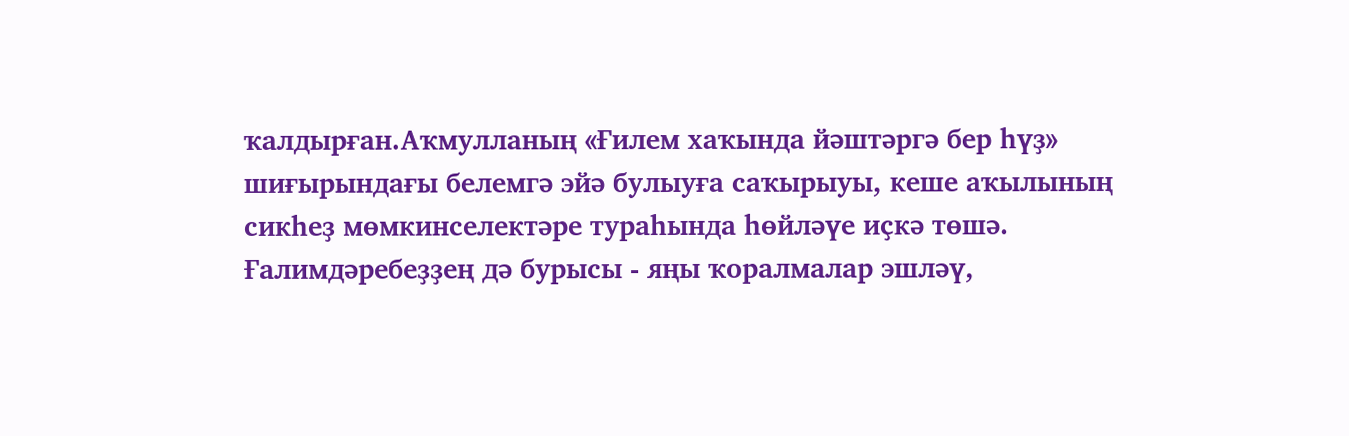ҡалдырған.Аҡмулланың «Ғилем хаҡында йәштәргә бер һүҙ» шиғырындағы белемгә эйә булыуға саҡырыуы, кеше аҡылының сикһеҙ мөмкинселектәре тураһында һөйләүе иҫкә төшә. Ғалимдәребеҙҙең дә бурысы - яңы ҡоралмалар эшләү,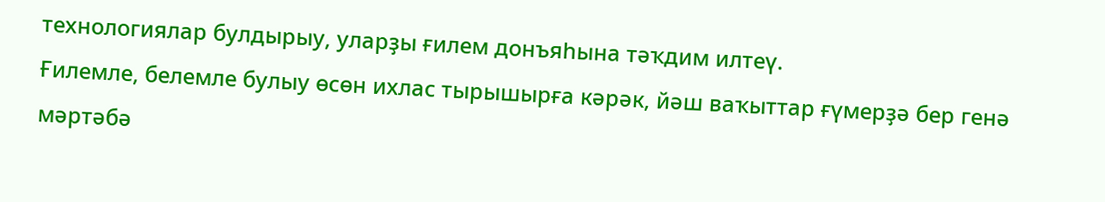технологиялар булдырыу, уларҙы ғилем донъяһына тәҡдим илтеү.
Ғилемле, белемле булыу өсөн ихлас тырышырға кәрәк, йәш ваҡыттар ғүмерҙә бер генә мәртәбә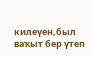килеүен,был ваҡыт бер үтеп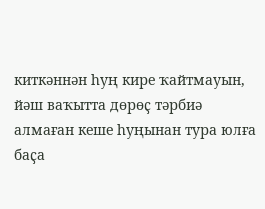киткәннән һуң кире ҡайтмауын, йәш ваҡытта дөрөҫ тәрбиә алмаған кеше һуңынан тура юлға баҫа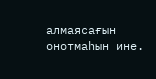алмаясағын онотмаһын ине.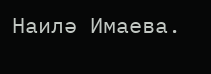Наилә Имаева.